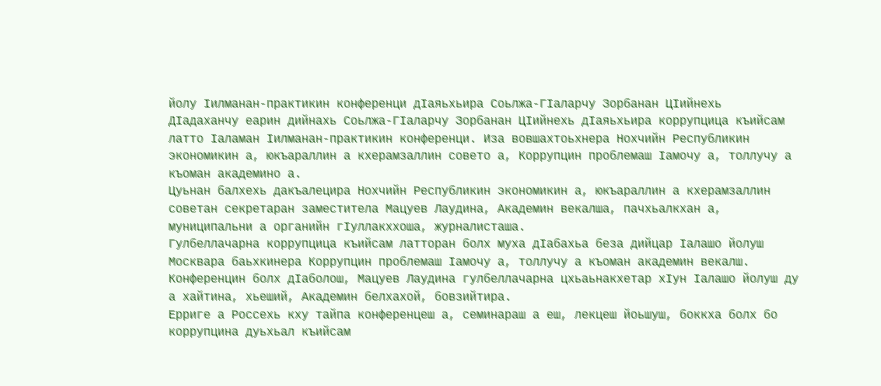йолу Iилманан-практикин конференци дIаяьхьира Соьлжа-ГIаларчу Зорбанан ЦIийнехь
ДIадаханчу еарин дийнахь Соьлжа-ГIаларчу Зорбанан ЦIийнехь дIаяьхьира коррупцица къийсам латто Іаламан Iилманан-практикин конференци. Иза вовшахтоьхнера Нохчийн Республикин экономикин а, юкъараллин а кхерамзаллин совето а, Коррупцин проблемаш Iамочу а, толлучу а къоман академино а.
Цуьнан балхехь дакъалецира Нохчийн Республикин экономикин а, юкъараллин а кхерамзаллин советан секретаран заместитела Мацуев Лаудина, Академин векалша, пачхьалкхан а, муниципальни а органийн гIуллакххоша, журналисташа.
Гулбеллачарна коррупцица къийсам латторан болх муха дIабахьа беза дийцар Iалашо йолуш Москвара баьхкинера Коррупцин проблемаш Iамочу а, толлучу а къоман академин векалш.
Конференцин болх дIаболош, Мацуев Лаудина гулбеллачарна цхьаьнакхетар хIун Iалашо йолуш ду а хайтина, хьеший, Академин белхахой, бовзийтира.
Ерриге а Россехь кху тайпа конференцеш а, семинараш а еш, лекцеш йоьшуш, боккха болх бо коррупцина дуьхьал къийсам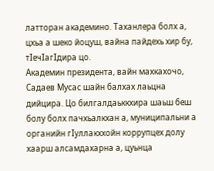латторан академино. Таханлера болх а, цхьа а шеко йоцуш, вайна пайдехь хир бу, тIечIагIдира цо.
Академин президента, вайн махкахочо, Садаев Мусас шайн балхах лаьцна дийцира. Цо билгалдаьккхира шаьш беш болу болх пачхьалкхан а, муниципальни а органийн гIуллакххойн коррупцех долу хаарш алсамдахарна а, цуьнца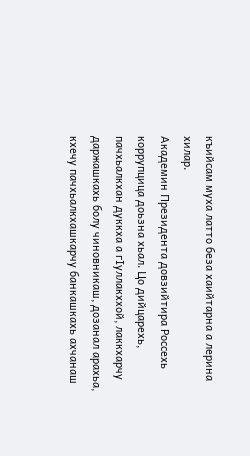къийсам муха латто беза хаийтарна а лерина хилар.
Академин Президента довзийтира Россехь коррупцица доьзна хьал. Цо дийцарехь, пачхьалкхан дуккха а гIуллакххой, лаккхарчу даржашкахь болу чиновникаш, дозанал арахьа, кхечу пачхьалкхашкарчу банкашкахь ахчанаш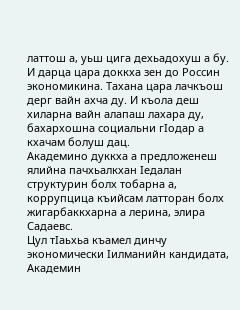латтош а, уьш цига дехьадохуш а бу. И дарца цара доккха зен до Россин экономикина. Тахана цара лачкъош дерг вайн ахча ду. И къола деш хиларна вайн алапаш лахара ду, бахархошна социальни гIодар а кхачам болуш дац.
Академино дуккха а предложенеш ялийна пачхьалкхан Iедалан структурин болх тобарна а, коррупцица къийсам латторан болх жигарбаккхарна а лерина, элира Садаевс.
Цул тIаьхьа къамел динчу экономически Iилманийн кандидата, Академин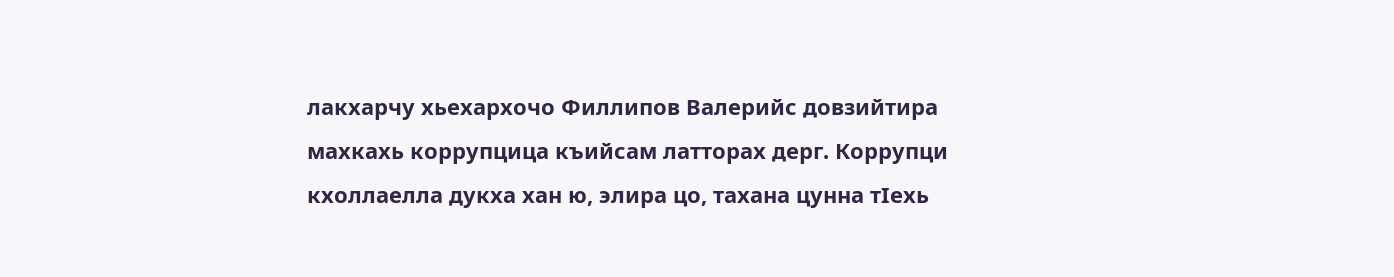лакхарчу хьехархочо Филлипов Валерийс довзийтира махкахь коррупцица къийсам латторах дерг. Коррупци кхоллаелла дукха хан ю, элира цо, тахана цунна тIехь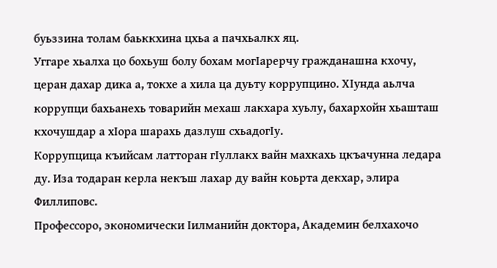буьззина толам баьккхина цхьа а пачхьалкх яц.
Уггаре хьалха цо бохьуш болу бохам могІарерчу гражданашна кхочу, церан дахар дика а, токхе а хила ца дуьту коррупцино. ХIунда аьлча коррупци бахьанехь товарийн мехаш лакхара хуьлу, бахархойн хьашташ кхочушдар а хIора шарахь дазлуш схьадогIу.
Коррупцица къийсам латторан гIуллакх вайн махкахь цкъачунна ледара ду. Иза тодаран керла некъш лахар ду вайн коьрта декхар, элира Филлиповс.
Профессоро, экономически Iилманийн доктора, Академин белхахочо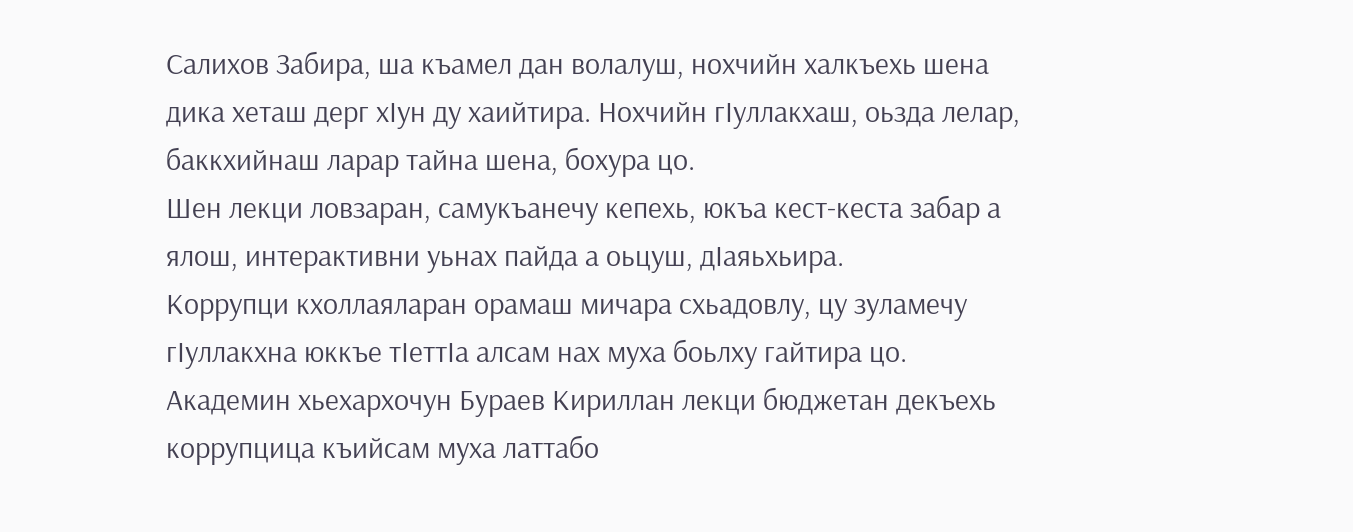Салихов Забира, ша къамел дан волалуш, нохчийн халкъехь шена дика хеташ дерг хIун ду хаийтира. Нохчийн гIуллакхаш, оьзда лелар, баккхийнаш ларар тайна шена, бохура цо.
Шен лекци ловзаран, самукъанечу кепехь, юкъа кест-кеста забар а ялош, интерактивни уьнах пайда а оьцуш, дIаяьхьира.
Коррупци кхоллаяларан орамаш мичара схьадовлу, цу зуламечу гIуллакхна юккъе тIеттIа алсам нах муха боьлху гайтира цо.
Академин хьехархочун Бураев Кириллан лекци бюджетан декъехь коррупцица къийсам муха латтабо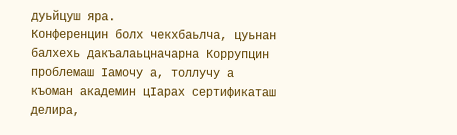дуьйцуш яра.
Конференцин болх чекхбаьлча, цуьнан балхехь дакъалаьцначарна Коррупцин проблемаш Iамочу а, толлучу а къоман академин цIарах сертификаташ делира,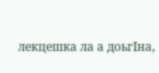лекцешка ла а доьгIна,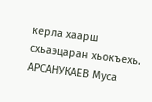керла хаарш схьаэцаран хьокъехь.
АРСАНУКАЕВ Муса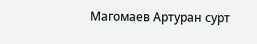Магомаев Артуран сурт